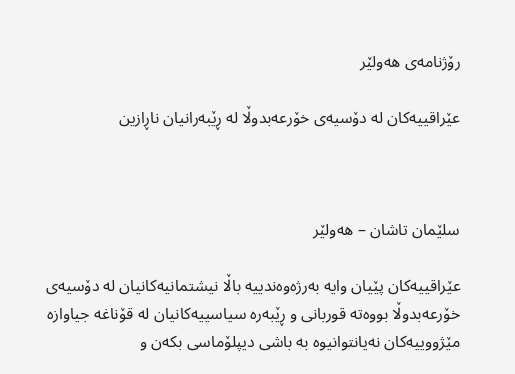رۆژنامەی ھەولێر

عێراقییەکان لە دۆسیەی خۆرعەبدوڵا لە ڕێبەرانیان ناڕازین



سلێمان تاشان – هه‌‌ولێر

عێراقییەکان پێیان وایە بەرژەوەندییە باڵا نیشتمانیەکانیان لە دۆسیەی خۆرعەبدوڵا بووەتە قوربانی و ڕێبەرە سیاسییەکانیان لە قۆناغە جیاوازە مێژووییەکان نەیانتوانیوە بە باشی دیپلۆماسی بکەن و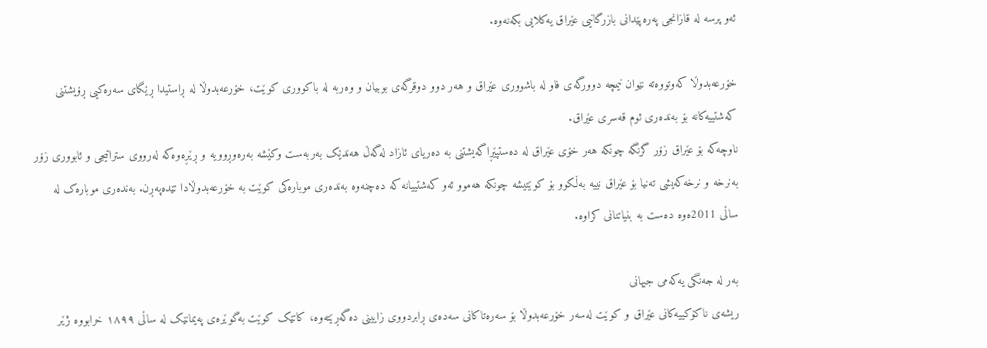ئەو پرسە لە قازانجی پەرەپێدانی بازرگانیی عێراق یەکلایی بکەنەوە.

خۆرعەبدوڵا کەوتووەتە نێوان نیمچە دوورگەی فاو لە باشووری عێراق و هەر دوو دوقرگەی بوبیان و وەربە لە باکووری کوێت، خۆرعەبدوڵا لە ڕاستیدا ڕێگای سەرەکیی ڕۆیشتنی کەشتییەکانە بۆ بەندەری ئوم قەسری عێراق.
ناوچەکە بۆ عێراق زۆر گرنگە چونکە هەر خۆی عێراق لە دەستپێڕاگەیشتنی بە دەریای ئازاد لەگەڵ هەندێک بەربەست وکێشە بەرەوڕوویە و ڕێڕەوەکە لەرووی ستراتیجی و ئابووری زۆر بەنرخە و نرخەکەیشی تەنیا بۆ عێراق نییە بەڵکوو بۆ کوێتیشە چونکە هەموو ئەو کەشتییانە کە دەچنەوە بەندەری موبارەکی کوێت بە خۆرعەبدوڵادا تێدەپەڕن. بەندەری موبارەک لە ساڵی 2011ەوە دەست بە بنیاتنانی کراوە.

بەر لە جەنگی یەکەمی جیهانی
ریشەی ناکۆکییەکانی عێراق و کوێت لەسەر خۆرعەبدوڵا بۆ سەرەتاکانی سەدەی ڕابردووی زایینی دەگەڕێتەوە، کاتێک کوێت بەگوێرەی پەیمانێک لە ساڵی ١٨٩٩ خرابووە ژێر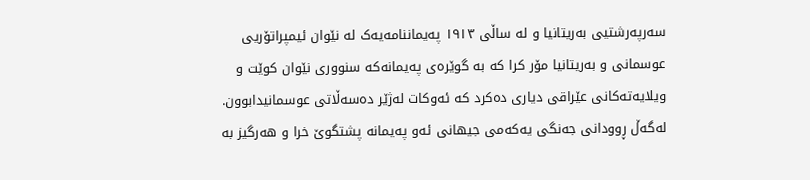سەرپەرشتیی بەریتانیا و لە ساڵی ١٩١٣ پەیماننامەیەک لە نێوان ئیمپراتۆریی عوسمانی و بەریتانیا مۆر کرا کە بە گوێرەی پەیمانەکە سنووری نێوان کوێت و ویلایەتەکانی عێراقی دیاری دەکرد کە ئەوکات لەژێر دەسەڵاتی عوسمانیدابوون.
لەگەڵ ڕوودانی جەنگی یەکەمی جیهانی ئەو پەیمانە پشتگوێ خرا و هەرگیز بە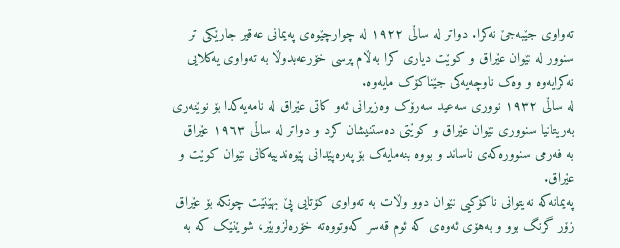تەواوی جێبەجێ نەکرا. دواتر لە ساڵی ١٩٢٢ لە چوارچێوەی پەیمانی عەقیر جارێکی تر سنوور لە نێوان عێراق و کوێت دیاری کرا بەڵام پرسی خۆرعەبدوڵا بە تەواوی یەکلایی نەکرایەوە و وەک ناوچەیەکی جێناکۆک مایەوە.
لە ساڵی ١٩٣٢ نووری سەعید سەرۆک وەزیرانی ئەو کاتی عێراق لە نامەیەکدا بۆ نوێنەری بەریتانیا سنووری نێوان عێراق و کوێتی دەستنیشان کرد و دواتر لە ساڵی ١٩٦٣ عێراق بە فەرمی سنوورەکەی ناساند و بووە بنەمایەک بۆ پەرەپێدانی پێوەندییەکانی نێوان کوێت و عێراق.
پەیمانەکە نەیتوانی ناکۆکیی نێوان دوو وڵات بە تەواوی کۆتایی پێ بهێنێت چونکە بۆ عێراق زۆر گرنگ بوو و بەهۆی ئەوەی کە ئوم قەسر کەوتووەتە خۆرەلزوبێر، شوێنێک کە بە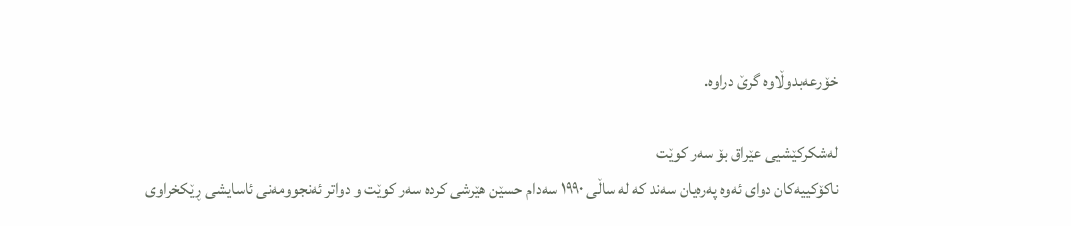خۆرعەبدوڵاوە گرێ دراوە.

لەشکرکێشیی عێراق بۆ سەر کوێت
ناکۆکییەکان دوای ئەوە پەرەیان سەند کە لە ساڵی ١٩٩٠ سەدام حسێن هێرشی کردە سەر کوێت و دواتر ئەنجوومەنی ئاسایشی ڕێکخراوی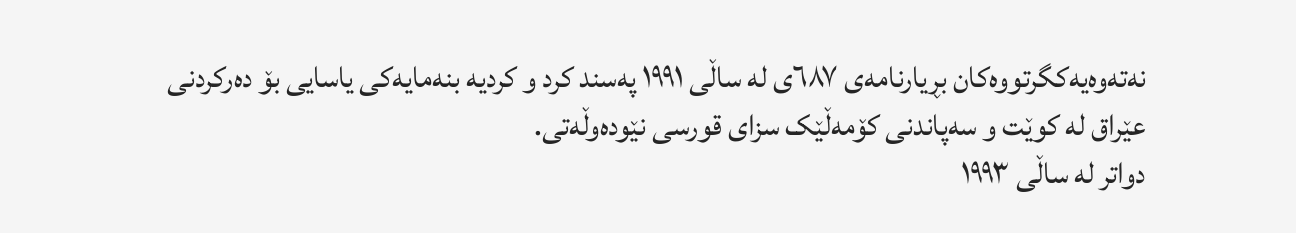نەتەوەیەکگرتووەکان بڕیارنامەی ٦٨٧ی لە ساڵی ١٩٩١ پەسند کرد و کردیە بنەمایەکی یاسایی بۆ دەرکردنی عێراق لە کوێت و سەپاندنی کۆمەڵێک سزای قورسی نێودەوڵەتی.
دواتر لە ساڵی ١٩٩٣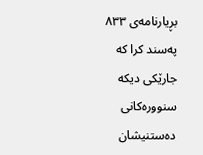بڕیارنامەی ٨٣٣ پەسند کرا کە جارێکی دیکە سنوورەکانی دەستنیشان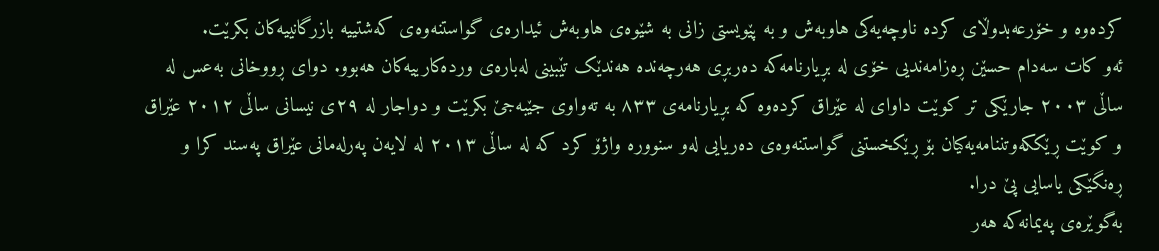کردەوە و خۆرعەبدوڵای کردە ناوچەیەکی هاوبەش و بە پێویستی زانی بە شێوەی هاوبەش ئیدارەی گواستنەوەی کەشتییە بازرگانییەکان بکرێت.
ئەو کات سەدام حسێن ڕەزامەندیی خۆی لە بڕیارنامەکە دەربڕی هەرچەندە هەندێک تێبینی لەبارەی وردەکارییەکان هەبوو. دوای ڕووخانی بەعس لە ساڵی ٢٠٠٣ جارێکی تر کوێت داوای لە عێراق کردەوە کە بڕیارنامەی ٨٣٣ بە تەواوی جێبەجێ بکرێت و دواجار لە ٢٩ی نیسانی ساڵی ٢٠١٢ عێراق و کوێت ڕێککەوتننامەیەکیان بۆ ڕێکخستنی گواستنەوەی دەریایی لەو سنوورە واژۆ کرد کە لە ساڵی ٢٠١٣ لە لایەن پەرلەمانی عێراق پەسند کرا و ڕەنگێکی یاسایی پێ درا.
بەگوێرەی پەیمانەکە هەر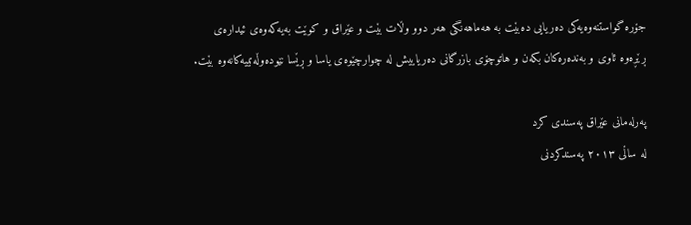جۆرە گواستنەوەیەکی دەریایی دەبێت بە هەماهەنگی هەر دوو وڵات بێت و عێراق و کوێت بەیەکەوەی ئیدارەی ڕێڕەوە ئاوی و بەندەرەکان بکەن و هاتوچۆی بازرگانی دەریاییش لە چوارچێوەی یاسا و ڕێسا نێودەوڵەتییەکانەوە بێت.

پەرلەمانی عێراق پەسندی کرد
لە ساڵی ٢٠١٣ پەسندکردنی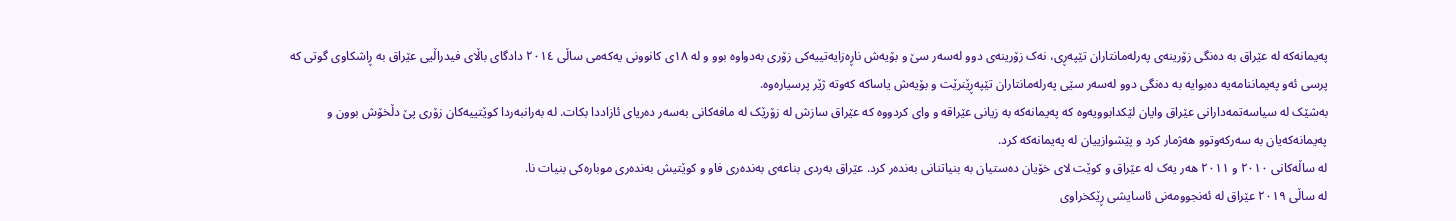پەیمانەکە لە عێراق بە دەنگی زۆرینەی پەرلەمانتاران تێپەڕی، نەک زۆرینەی دوو لەسەر سێ و بۆیەش ناڕەزایەتییەکی زۆری بەدواوە بوو و لە ١٨ی کانوونی یەکەمی ساڵی ٢٠١٤ دادگای باڵای فیدراڵیی عێراق بە ڕاشکاوی گوتی کە پرسی ئەو پەیماننامەیە دەبوایە بە دەنگی دوو لەسەر سێی پەرلەمانتاران تێپەڕێنرێت و بۆیەش یاساکە کەوتە ژێر پرسیارەوە.
بەشێک لە سیاسەتمەدارانی عێراق وایان لێکدابوویەوە کە پەیمانەکە بە زیانی عێراقە و وای کردووە کە عێراق سازش لە زۆرێک لە مافەکانی بەسەر دەریای ئازاددا بکات. لە بەرانبەردا کوێتییەکان زۆری پێ دڵخۆش بوون و پەیمانەکەیان بە سەرکەوتوو هەژمار کرد و پێشوازییان لە پەیمانەکە کرد.
لە ساڵەکانی ٢٠١٠ و ٢٠١١ هەر یەک لە عێراق و کوێت لای خۆیان دەستیان بە بنیاتنانی بەندەر کرد. عێراق بەردی بناعەی بەندەری فاو و کوێتیش بەندەری موبارەکی بنیات نا.
لە ساڵی ٢٠١٩ عێراق لە ئەنجوومەنی ئاسایشی ڕێکخراوی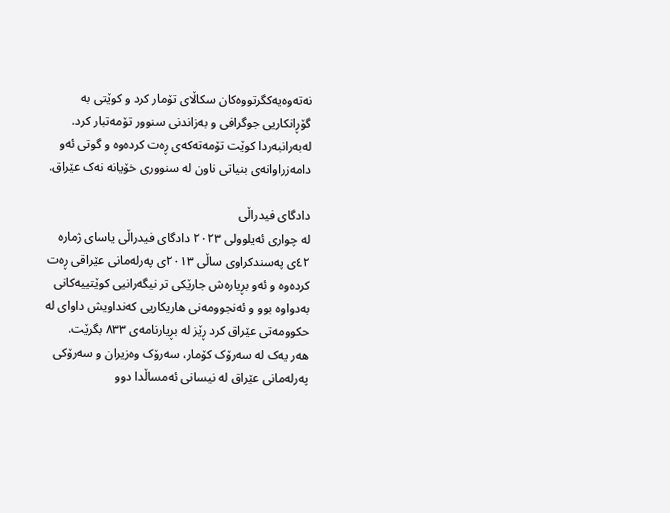نەتەوەیەکگرتووەکان سکاڵای تۆمار کرد و کوێتی بە گۆڕانکاریی جوگرافی و بەزاندنی سنوور تۆمەتبار کرد. لەبەرانبەردا کوێت تۆمەتەکەی ڕەت کردەوە و گوتی ئەو دامەزراوانەی بنیاتی ناون لە سنووری خۆیانە نەک عێراق.

دادگای فیدراڵی
لە چواری ئەیلوولی ٢٠٢٣ دادگای فیدراڵی یاسای ژمارە ٤٢ی پەسندکراوی ساڵی ٢٠١٣ی پەرلەمانی عێراقی ڕەت کردەوە و ئەو بڕیارەش جارێکی تر نیگەرانیی کوێتییەکانی بەدواوە بوو و ئەنجوومەنی هاریکاریی کەنداویش داوای لە حکوومەتی عێراق کرد ڕێز لە بڕیارنامەی ٨٣٣ بگرێت.
هەر یەک لە سەرۆک کۆمار، سەرۆک وەزیران و سەرۆکی پەرلەمانی عێراق لە نیسانی ئەمساڵدا دوو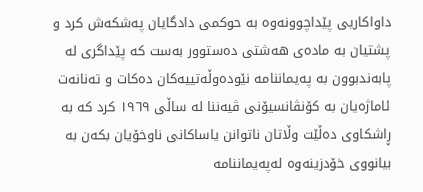داواکاریی پێداچوونەوە بە حوکمی دادگایان پەشکەش کرد و پشتیان بە مادەی هەشتی دەستوور بەست کە پێداگری لە پابەندبوون بە پەیماننامە نێودەوڵەتییەکان دەکات و تەنانەت ئاماژەیان بە کۆنڤانسیۆنی ڤیەننا لە ساڵی ١٩٦٩ کرد کە بە ڕاشکاوی دەڵێت وڵاتان ناتوانن یاساکانی ناوخۆیان بکەن بە بیانووی خۆدزینەوە لەپەیماننامە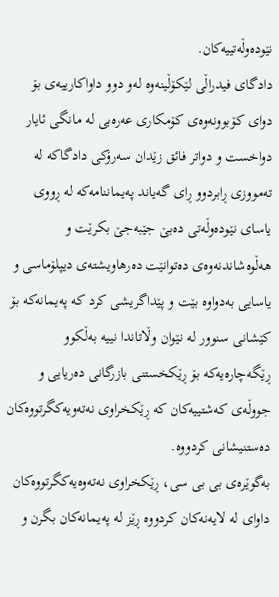نێودەوڵەتییەکان.
دادگای فیدراڵی لێکۆڵینەوە لەو دوو داواکارییەی بۆ دوای کۆبوونەوەی کۆمکاری عەرەبی لە مانگی ئایار دواخست و دواتر فائق زێدان سەرۆکی دادگاکە لە تەمووزی ڕابردوو ڕای گەیاند پەیماننامەکە لە ڕووی یاسای نێودەوڵەتی دەبێ جێبەجێ بکرێت و هەڵوەشاندنەوەی دەتوانێت دەرهاویشتەی دیپلۆماسی و یاسایی بەدواوە بێت و پێداگریشی کرد کە پەیمانەکە بۆ کێشانی سنوور لە نێوان وڵاتاندا نییە بەڵکوو ڕێگەچارەیەکە بۆ ڕێکخستنی بازرگانی دەریایی و جووڵەی کەشتییەکان کە ڕێکخراوی نەتەویەکگرتووەکان دەستنیشانی کردووە.
بەگوێرەی بی بی سی، ڕێکخراوی نەتەوەیەکگرتووەکان داوای لە لایەنەکان کردووە ڕێز لە پەیمانەکان بگرن و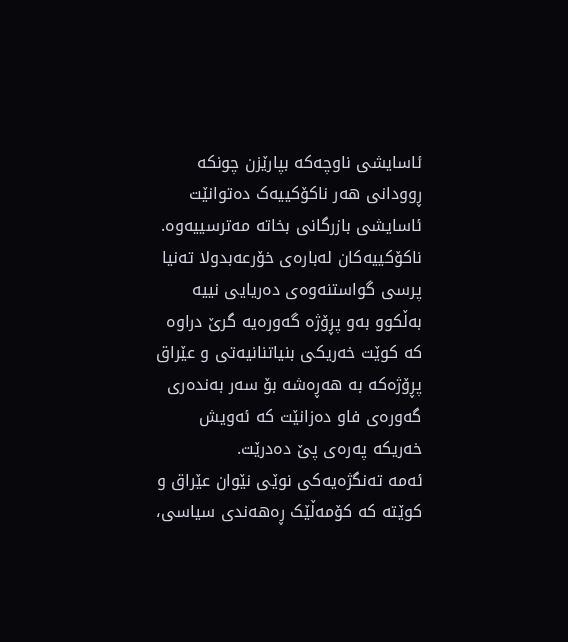ئاسایشی ناوچەکە بپارێزن چونکە ڕوودانی هەر ناکۆکییەک دەتوانێت ئاسایشی بازرگانی بخاتە مەترسییەوە.
ناکۆکییەکان لەبارەی خۆرعەبدولا تەنیا پرسی گواستنەوەی دەریایی نییە بەڵکوو بەو پڕۆژە گەورەیە گرێ دراوە کە کوێت خەریکی بنیاتنانیەتی و عێراق پڕۆژەکە بە هەڕەشە بۆ سەر بەندەری گەورەی فاو دەزانێت کە ئەویش خەریکە پەرەی پێ دەدرێت.
ئەمە تەنگژەیەکی نوێی نێوان عێراق و کوێتە کە کۆمەڵێک ڕەهەندی سیاسی،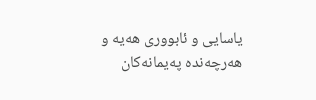یاسایی و ئابووری هەیە و هەرچەندە پەیمانەکان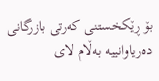بۆ ڕێکخستنی کەرتی بازرگانی دەریاوانییە بەڵام لای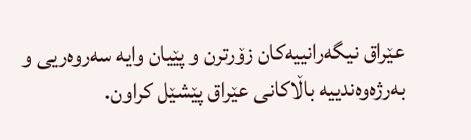عێراق نیگەرانییەکان زۆرترن و پێیان وایە سەروەریی و بەرژەوەندییە باڵاکانی عێراق پێشێل کراون.